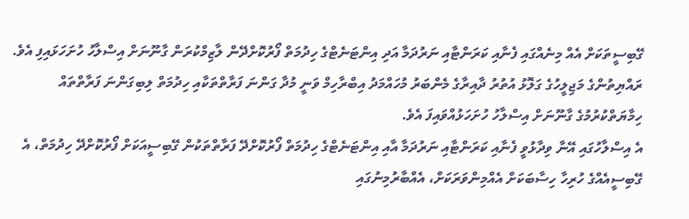ގޭބިސީތަކަށް އެއް މިނެއްގައި ފެނާއި ކަރަންޓާއި ނަރުދަމާ އަދި އިންޓަނެޓްގެ ހިދުމަތް ފޯރުކޮށްދޭން ލާޒިމްކުރަން ގާނޫނަށް އިސްލާހު ހުށަހަޅައިފި އެވެ.
ރައްޔިތުންގެ މަޖިލީހުގެ ގަލޮޅު އުތުރު ދާއިރާގެ މެންބަރު މުހައްމަދު އިބްރާހިމް ވަނީ މުދާ ގަންނަ ފަރާތްތަކާއި ހިދުމަތް ލިބިގަންނަ ފަރާތްތައް ހިމާޔަތްކުރުމުގެ ގާނޫނަށް އިސްލާހު ހުށަހަޅުއްވައިފަ އެވެ.
އެ އިސްލާހުގައި އޭނާ ވިދާޅުވީ ފެނާއި ކަރަންޓާއި ނަރުދަމާ އާއި އިންޓަނެޓްގެ ހިދުމަތް ފޯރުކޮށްދޭ ފަރާތްތަކުން ގޭބިސީއަކަށް ފޯރުކޮށްދޭ ހިދުމަތް، އެ ގޭބިސީއެއްގެ ހުރިހާ ހިސާބަކަށް އެއްމިންވަރަކަށް، އެއްބާރުމިނުގައި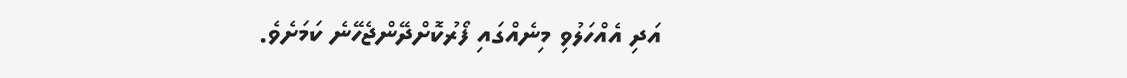އަދި އެއްހަލުވި މިނެއްގައި ފޯރުކޮށްދޭންޖެހޭނެ ކަމަށެވެ.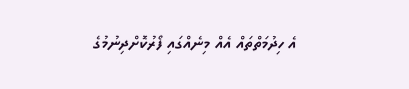އެ ހިދުމަތްތައް އެއް މިނެއްގައި ފޯރުކޮށްދިނުމުގެ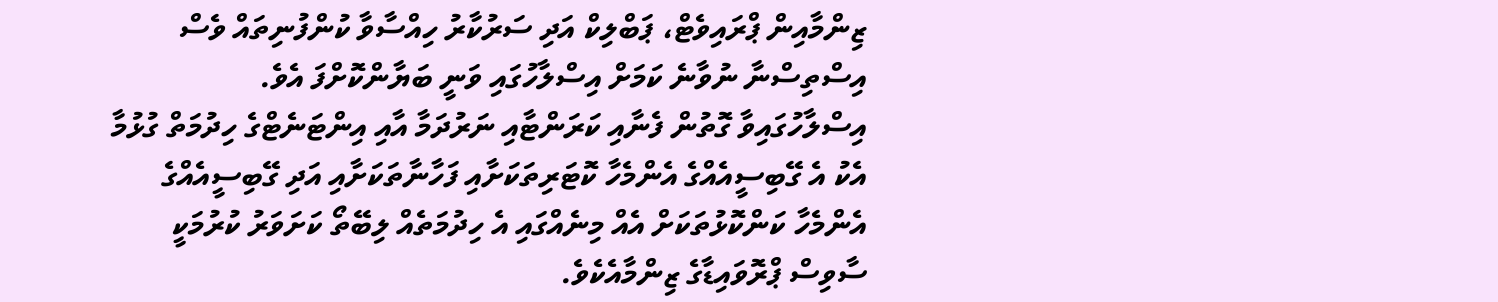ޒިންމާއިން ޕްރައިވެޓް، ޕަބްލިކް އަދި ސަރުކާރު ހިއްސާވާ ކުންފުނިތައް ވެސް އިސްތިސްނާ ނުވާނެ ކަމަށް އިސްލާހުގައި ވަނީ ބަޔާންކޮށްފަ އެވެ.
އިސްލާހުގައިވާ ގޮތުން ފެނާއި ކަރަންޓާއި ނަރުދަމާ އާއި އިންޓަނެޓްގެ ހިދުމަތް ގުޅުމާ އެކު އެ ގޭބިސީއެއްގެ އެންމެހާ ކޮޓަރިތަކަށާއި ފަހާނާތަކަށާއި އަދި ގޭބިސީއެއްގެ އެންމެހާ ކަންކޮޅުތަކަށް އެއް މިނެއްގައި އެ ހިދުމަތެއް ލިބޭތޯ ކަށަވަރު ކުރުމަކީ ސާވިސް ޕްރޮވައިޑާގެ ޒިންމާއެކެވެ.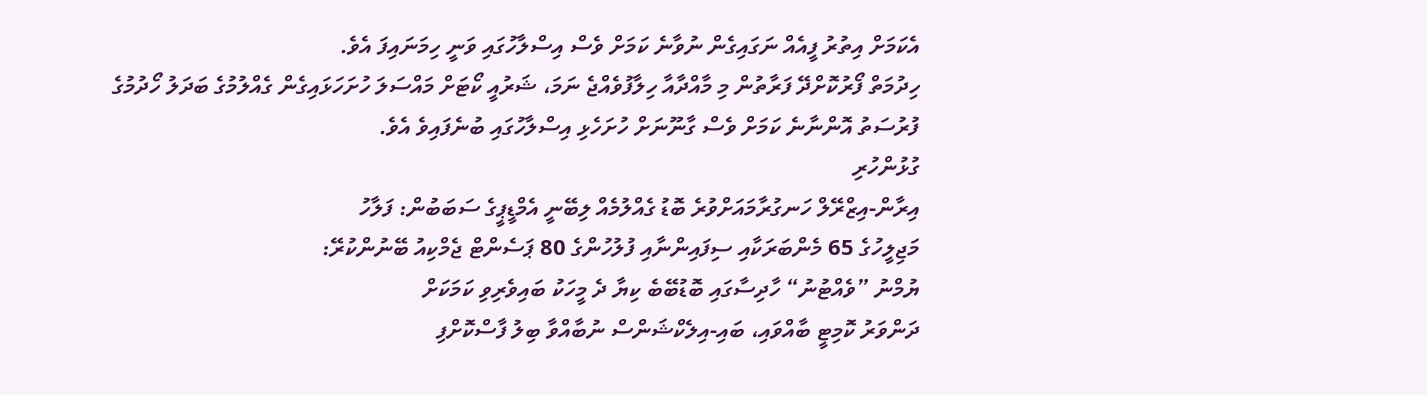އެކަމަށް އިތުރު ފީއެއް ނަގައިގެން ނުވާނެ ކަމަށް ވެސް އިސްލާހުގައި ވަނީ ހިމަނައިފަ އެވެ.
ހިދުމަތް ފޯރުކޮށްދޭ ފަރާތުން މި މާއްދާއާ ހިލާފުވެއްޖެ ނަމަ، ޝަރުއީ ކޯޓަށް މައްސަލަ ހުށަހަޅައިގެން ގެއްލުމުގެ ބަދަލު ހޯދުމުގެ ފުރުސަތު އޮންނާނެ ކަމަށް ވެސް ގާނޫނަށް ހުށަހެޅި އިސްލާހުގައި ބުނެފައިވެ އެވެ.
ގުޅުންހުރި
އިރާން-އިޒްރޭލް ހަނގުރާމައަށްވުރެ ބޮޑު ގެއްލުމެއް ލިބޭނީ އެމްޑީޕީގެ ސަބަބުން: ފަލާހު
މަޖިލީހުގެ 65 މެންބަރަކާއި ސިފައިންނާއި ފުލުހުންގެ 80 ޕަސެންޓް ޖެމްކިއު ބޭނުންކުރޭ:
ޔުމްނު ”ވެއްޓުނު“ ހާދިސާގައި ބޮޑުބޭބެ ކިޔާ ދެ މީހަކު ބައިވެރިވި ކަމަކަށް
ދަންވަރު ކޮމިޓީ ބާއްވައި، ބައި-އިލެކްޝަންސް ނުބާއްވާ ބިލު ފާސްކޮށްފި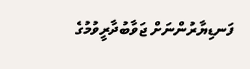ފަނޑިޔާރުންނަށް ޖަވާބުދާރީވުމުގެ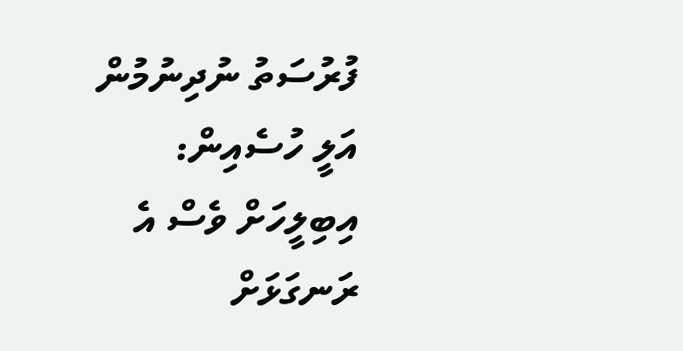ފުރުސަތު ނުދިނުމުން އަލީ ހުސެއިން: އިބިލީހަށް ވެސް އެ
ރަނގަޅަށް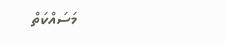މަސައްކަތް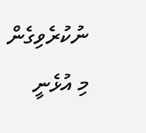ނުކުރެވިގެން މި އުޅެނީ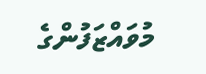މުވައްޒަފުންގެ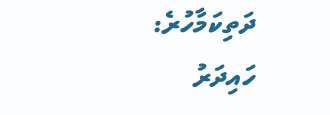ދަތިކަމާހުރެ: ހައިދަރު